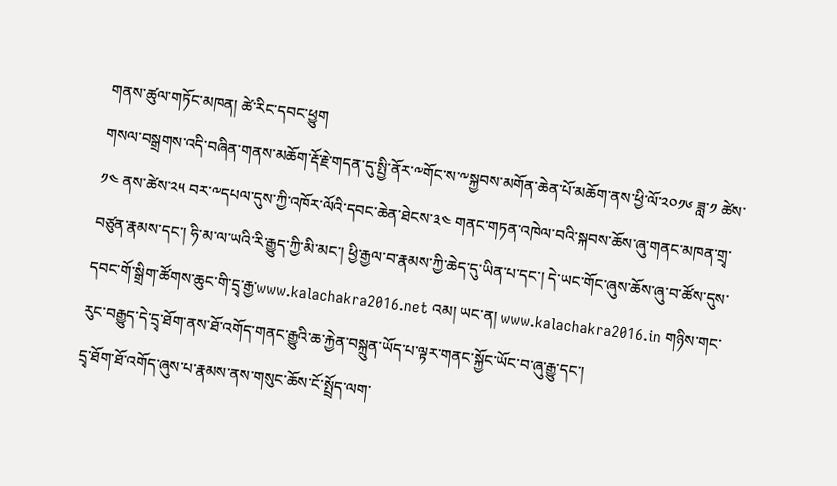གནས་ཚུལ་གཏོང་མཁན། ཚེ་རིང་དབང་ཕྱུག
གསལ་བསྒྲགས་འདི་བཞིན་གནས་མཆོག་རྡོ་རྗེ་གདན་དུ་སྤྱི་ནོར་༸གོང་ས་༸སྐྱབས་མགོན་ཆེན་པོ་མཆོག་ནས་ཕྱི་ལོ་༢༠༡༦ ཟླ་༡ ཚེས་༡༤ ནས་ཚེས་༢༥ བར་༸དཔལ་དུས་ཀྱི་འཁོར་ལོའི་དབང་ཆེན་ཐེངས་༣༤ གནང་གཏན་འཁེལ་བའི་སྐབས་ཆོས་ཞུ་གནང་མཁན་གྲྭ་བཙུན་རྣམས་དང་། ཧི་མ་ལ་ཡའི་རི་རྒྱུད་ཀྱི་མི་མང་། ཕྱི་རྒྱལ་བ་རྣམས་ཀྱི་ཆེད་དུ་ཡིན་པ་དང་། དེ་ཡང་གོང་ཞུས་ཆོས་ཞུ་བ་ཚོས་དུས་དབང་གོ་སྒྲིག་ཚོགས་ཆུང་གི་དྲྭ་རྒྱ་www.kalachakra2016.net འམ། ཡང་ན། www.kalachakra2016.in གཉིས་གང་རུང་བརྒྱུད་དེ་དྲྭ་ཐོག་ནས་ཐོ་འགོད་གནང་རྒྱུའི་ཆ་རྐྱེན་བསྐྲུན་ཡོད་པ་ལྟར་གནང་སྐྱོང་ཡོང་བ་ཞུ་རྒྱུ་དང་།
དྲྭ་ཐོག་ཐོ་འགོད་ཞུས་པ་རྣམས་ནས་གསུང་ཆོས་ངོ་སྤྲོད་ལག་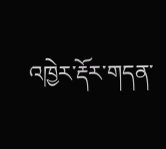འཁྱེར་རྡོར་གདན་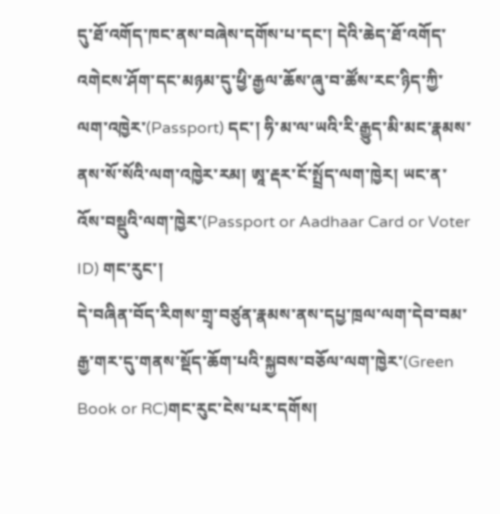དུ་ཐོ་འགོད་ཁང་ནས་བཞེས་དགོས་པ་དང་། དེའི་ཆེད་ཐོ་འགོད་འགེངས་ཤོག་དང་མཉམ་དུ་ཕྱི་རྒྱལ་ཆོས་ཞུ་བ་ཚོས་རང་ཉིད་ཀྱི་ལག་འཁྱེར་(Passport) དང་། ཧི་མ་ལ་ཡའི་རི་རྒྱུད་མི་མང་རྣམས་ནས་སོ་སོའི་ལག་འཁྱེར་རམ། ཨཱ་རྡར་ངོ་སྤྲོད་ལག་ཁྱེར། ཡང་ན་འོས་བསྡུའི་ལག་ཁྱེར་(Passport or Aadhaar Card or Voter ID) གང་རུང་།
དེ་བཞིན་བོད་རིགས་གྲྭ་བཙུན་རྣམས་ནས་དཔྱ་ཁྲལ་ལག་དེབ་བམ་རྒྱ་གར་དུ་གནས་སྡོད་ཆོག་པའི་སྐྱབས་བཅོལ་ལག་ཁྱེར་(Green Book or RC)གང་རུང་ངེས་པར་དགོས།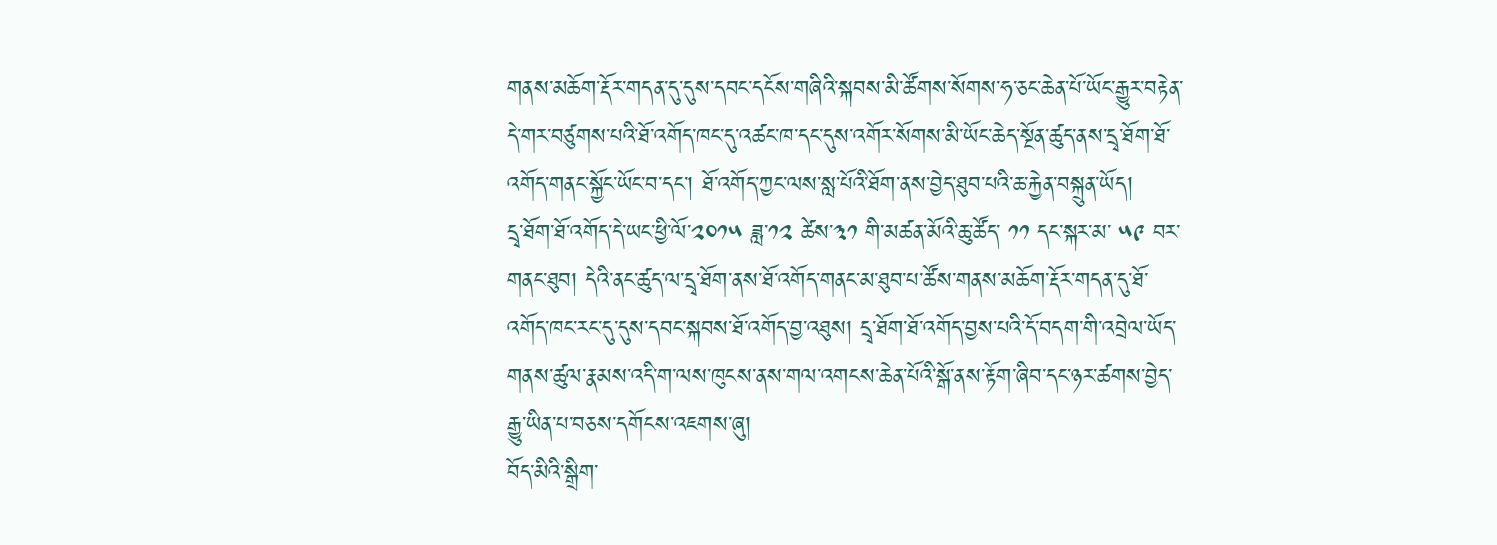གནས་མཆོག་རྡོར་གདན་དུ་དུས་དབང་དངོས་གཞིའི་སྐབས་མི་ཚོགས་སོགས་ཧ་ཅང་ཆེན་པོ་ཡོང་རྒྱུར་བརྟེན་དེ་གར་བཙུགས་པའི་ཐོ་འགོད་ཁང་དུ་འཚང་ཁ་དང་དུས་འགོར་སོགས་མི་ཡོང་ཆེད་སྔོན་ཚུད་ནས་དྲྭ་ཐོག་ཐོ་འགོད་གནང་སྐྱོང་ཡོང་བ་དང་། ཐོ་འགོད་ཀྱང་ལས་སླ་པོའི་ཐོག་ནས་བྱེད་ཐུབ་པའི་ཆ་རྐྱེན་བསྐྲུན་ཡོད།
དྲྭ་ཐོག་ཐོ་འགོད་དེ་ཡང་ཕྱི་ལོ་༢༠༡༥ ཟླ་༡༢ ཚེས་༣༡ གི་མཚན་མོའི་ཆུ་ཚོད་ ༡༡ དང་སྐར་མ་ ༥༩ བར་གནང་ཐུབ། དེའི་ནང་ཚུད་ལ་དྲྭ་ཐོག་ནས་ཐོ་འགོད་གནང་མ་ཐུབ་པ་ཚོས་གནས་མཆོག་རྡོར་གདན་དུ་ཐོ་འགོད་ཁང་རང་དུ་དུས་དབང་སྐབས་ཐོ་འགོད་བྱ་འཐུས། དྲྭ་ཐོག་ཐོ་འགོད་བྱས་པའི་དོ་བདག་གི་འབྲེལ་ཡོད་གནས་ཚུལ་རྣམས་འདི་ག་ལས་ཁུངས་ནས་གལ་འགངས་ཆེན་པོའི་སྒོ་ནས་རྟོག་ཞིབ་དང་ཉར་ཚགས་བྱེད་རྒྱུ་ཡིན་པ་བཅས་དགོངས་འཇགས་ཞུ།
བོད་མིའི་སྒྲིག་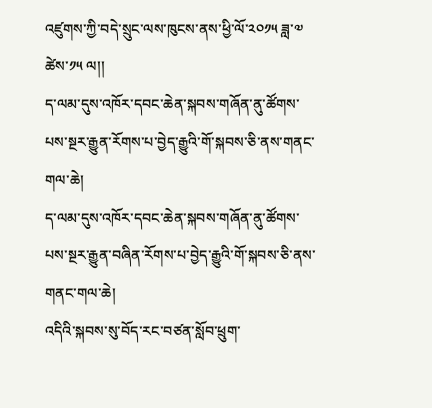འཛུགས་ཀྱི་བདེ་སྲུང་ལས་ཁུངས་ནས་ཕྱི་ལོ་༢༠༡༥ ཟླ་༧ ཚེས་༡༥ ལ།།
ད་ལམ་དུས་འཁོར་དབང་ཆེན་སྐབས་གཞོན་ནུ་ཚོགས་པས་སྔར་རྒྱུན་རོགས་པ་བྱེད་རྒྱུའི་གོ་སྐབས་ཅི་ནས་གནང་གལ་ཆེ།
ད་ལམ་དུས་འཁོར་དབང་ཆེན་སྐབས་གཞོན་ནུ་ཚོགས་པས་སྔར་རྒྱུན་བཞིན་རོགས་པ་བྱེད་རྒྱུའི་གོ་སྐབས་ཅི་ནས་གནང་གལ་ཆེ།
འདིའི་སྐབས་སུ་བོད་རང་བཙན་སློབ་ཕྲུག་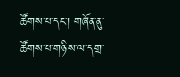ཚོགས་པ་དང་། གཞོན་ནུ་ཚོགས་པ་གཉིས་ལ་དགྲ་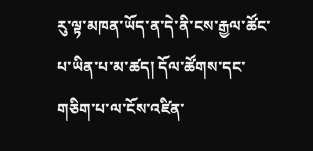རུ་ལྟ་མཁན་ཡོད་ན་དེ་ནི་ངས་རྒྱལ་ཚོང་པ་ཡིན་པ་མ་ཚད། དོལ་ཚོགས་དང་གཅིག་པ་ལ་ངོས་འཛིན་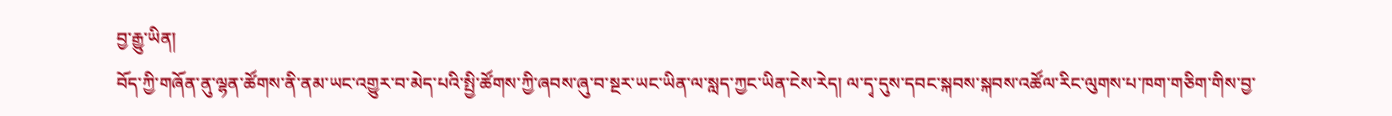བྱ་རྒྱུ་ཡིན།
བོད་ཀྱི་གཞོན་ནུ་ལྷན་ཚོགས་ནི་ནམ་ཡང་འགྱུར་བ་མེད་པའི་སྤྱི་ཚོགས་ཀྱི་ཞབས་ཞུ་བ་སྔར་ཡང་ཡིན་ལ་སླད་ཀྱང་ཡིན་ངེས་རེད། ལ་དྭ་དུས་དབང་སྐབས་སྐབས་འཚོལ་རིང་ལུགས་པ་ཁག་གཅིག་གིས་བྱ་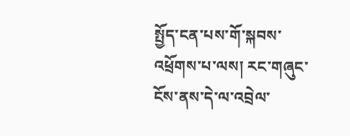སྤྱོད་ངན་པས་གོ་སྐབས་འཕྲོགས་པ་ལས། རང་གཞུང་ངོས་ནས་དེ་ལ་འབྲེལ་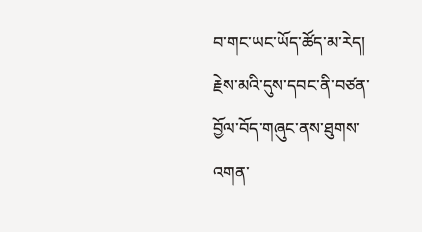བ་གང་ཡང་ཡོད་ཚོད་མ་རེད། རྗེས་མའི་དུས་དབང་ནི་བཙན་བྱོལ་བོད་གཞུང་ནས་ཐུགས་འགན་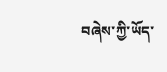བཞེས་ཀྱི་ཡོད་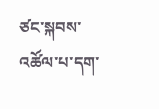ཙང་སྐབས་འཚོལ་པ་དག་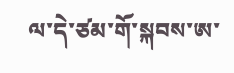ལ་དེ་ཙམ་གོ་སྐབས་ཨ་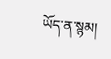ཡོད་ན་སྙམ།